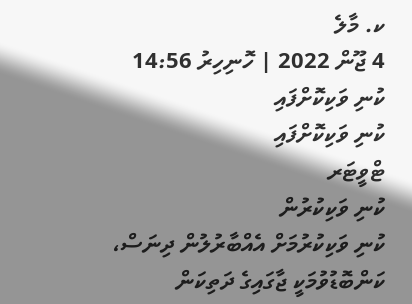ކ. މާލެ
4 ޖޫން 2022 | ހޮނިހިރު 14:56
ކުނި ވަކިކޮށްފައި
ކުނި ވަކިކޮށްފައި
ޓްވީޓަރ
ކުނި ވަކިކުރުން
ކުނި ވަކިކުރުމަށް އެއްބާރުލުން ދިނަސް، ކަންބޮޑުވުމަކީ ޖާގައިގެ ދަތިކަން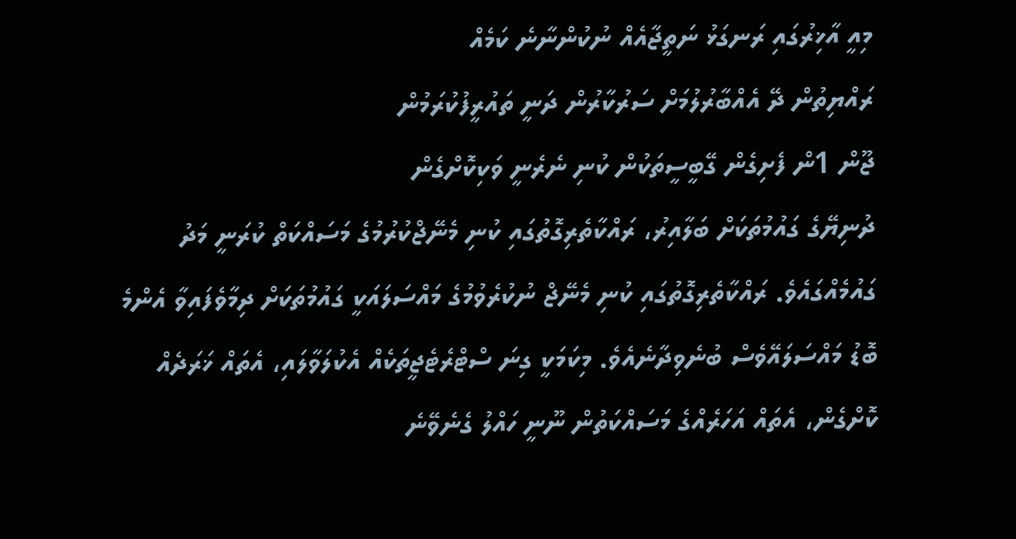މިއީ އާޚިރުގައި ރަނގަޅު ނަތީޖާއެއް ނުކުންނާނެ ކަމެއް
ރައްޔިތުން ދޭ އެއްބާރުލުމަށް ސަރުކާރުން ދަނީ ތައުރީފުކުރަމުން
ޖޫން 1ން ފެށިގެން ގޭބީސީތަކުން ކުނި ނެރެނީ ވަކިކޮށްގެން
ދުނިޔޭގެ ގައުމުތަކަށް ބަލާއިރު، ރައްކާތެރިގޮތުގައި ކުނި މެނޭޖްކުރުމުގެ މަސައްކަތް ކުރަނީ މަދު ގައުމެއްގައެވެ. ރައްކާތެރިގޮތުގައި ކުނި މެނޭޖް ނުކުރެވުމުގެ މައްސަލައަކީ ގައުމުތަކަށް ދިމާވެފައިވާ އެންމެ ބޮޑު މައްސަލައޭވެސް ބުނެވިދާނެއެވެ. މިކަމަކީ ގިނަ ސްޓްރެޓެޖީތަކެއް އެކުލަވާލައި، އެތައް ޚަރަދެއް ކޮށްގެން، އެތައް އަހަރެއްގެ މަސައްކަތުން ނޫނީ ހައްލު ގެނެވޭނެ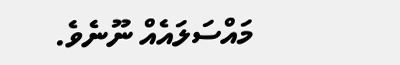މައްސަލައެއް ނޫނެވެ.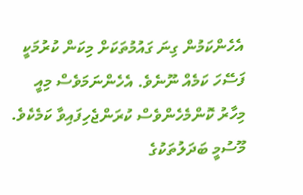އެހެންކަމުން ގިނަ ގައުމުތަކަށް މިކަން ކުރުމަކީ ފަސޭހަ ކަމެއް ނޫނެވެ. އެހެންނަމަވެސް މިއީ މިހާރު ކޮންމެހެންވެސް ކުރަންޖެހިފައިވާ ކަމެކެވެ.
މޫސުމީ ބަދަލުތަކުގެ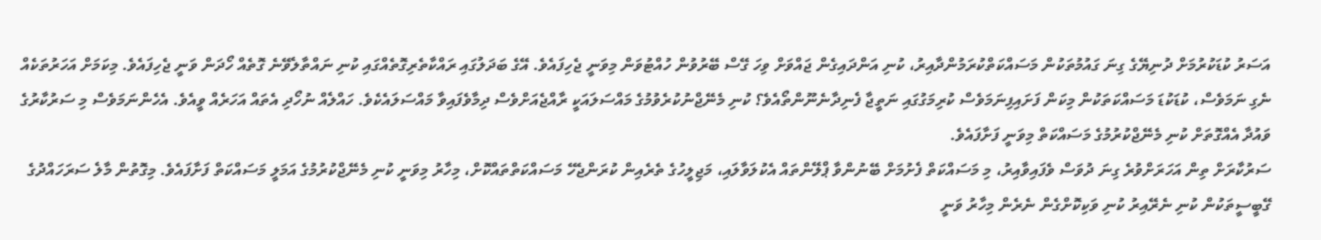އަސަރު ކުޑަކުރުމަށް ދުނިޔޭގެ ގިނަ ގައުމުތަކުން މަސައްކަތްކުރަމުންދާއިރު، ކުނި އަންދައިގެން ޖައްވަށް ވިހަ ގޭސް ބޭރުވުން ހުއްޓުވަން މިވަނީ ޖެހިފައެވެ. އޭގެ ބަދަލުގައި ރައްކާތެރިގޮތެއްގައި ކުނި ނައްތާލެވޭނެ ގޮތެއް ހޯދަން ވަނީ ޖެހިފައެވެ. މިކަމަށް އަހަރުތަކެއް ނެގި ނަމަވެސް، ކުޑަކުޑަ މަސައްކަތަކުން މިކަން ފަށައިފިނަމަވެސް ކުރިމަގުގައި ނަތީޖާ ފެނިދާނެނޫންތޯއެވެ؟ ކުނި މެނޭޖްނުކުރެވުމުގެ މައްސަލައަކީ ރާއްޖެއަށްވެސް ދިމާވެފައިވާ މައްސަލައެކެވެ. ހައްލެއް ނުހޯދި އެތައް އަހަރެއް ވީއެވެ. އެހެންނަމަވެސް މި ސަރުކާރުގެ ވައުދާ އެއްގޮތަށް ކުނި މެނޭޖްކުރުމުގެ މަސައްކަތް މިވަނީ ފަށާފައެވެ.
ސަރުކާރަށް ތިން އަހަރަށްވުރެ ގިނަ ދުވަސް ވެފައިވާއިރު، މި މަސައްކަތް ފެށުމަށް ބޭނުންވާ ޕްލޭންތައް އެކުލަވާލައި، މަޖިލީހުގެ ތެރެއިން ކުރަންޖެހޭ މަސައްކަތްތައްކޮށް، މިހާރު މިވަނީ ކުނި މެނޭޖްކުރުމުގެ އަމަލީ މަސައްކަތް ފަށާފައެވެ. މިގޮތުން މާލެ ސަރަހައްދުގެ ގޭބީސީތަކުން ކުނި ނެރޭއިރު ކުނި ވަކިކޮށްގެން ނެރެން މިހާރު ވަނީ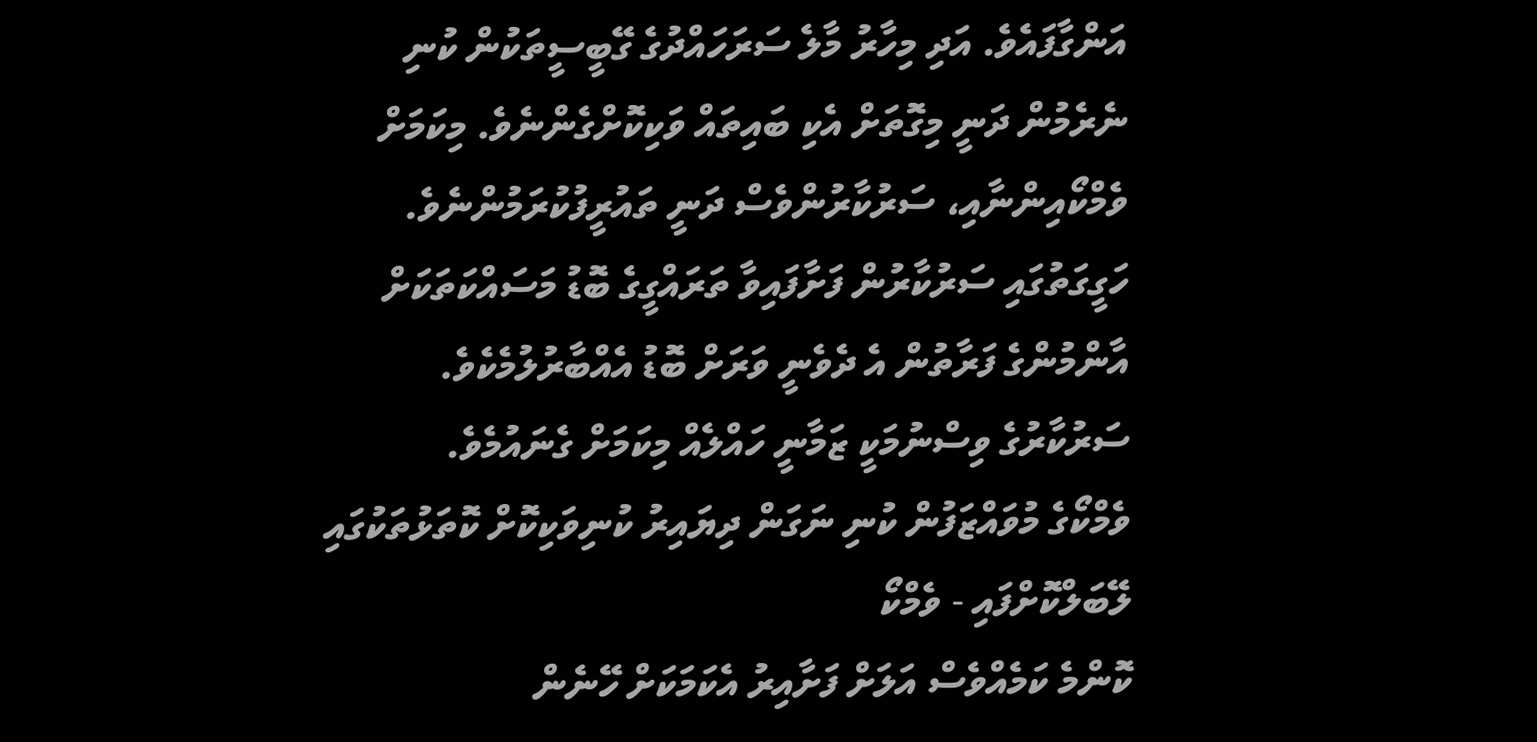އަންގާފައެވެ. އަދި މިހާރު މާލެ ސަރަހައްދުގެ ގޭބީސީތަކުން ކުނި ނެރެމުން ދަނީ މިގޮތަށް އެކި ބައިތައް ވަކިކޮށްގެންނެވެ. މިކަމަށް ވެމްކޯއިންނާއި، ސަރުކާރުންވެސް ދަނީ ތައުރީފުކުރަމުންނެވެ. ހަގީގަތުގައި ސަރުކާރުން ފަށާފައިވާ ތަރައްގީގެ ބޮޑު މަސައްކަތަކަށް އާންމުންގެ ފަރާތުން އެ ދެވެނީ ވަރަށް ބޮޑު އެއްބާރުލުމެކެވެ. ސަރުކާރުގެ ވިސްނުމަކީ ޒަމާނީ ހައްލެއް މިކަމަށް ގެނައުމެވެ.
ވެމްކޯގެ މުވައްޒަފުން ކުނި ނަގަން ދިޔައިރު ކުނިވަކިކޮށް ކޮތަޅުތަކުގައި ލޭބަލްކޮށްފައި - ވެމްކޯ
ކޮންމެ ކަމެއްވެސް އަލަށް ފަށާއިރު އެކަމަކަށް ހޭނެން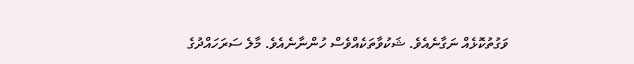ވަގުތުކޮޅެއް ނަގާނެއެވެ. ޝަކުވާތަކެއްވެސް ހުންނާނެއެވެ. މާލެ ސަރަހައްދުގެ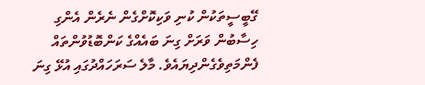ގޭބީސީތަކުން ކުނި ވަކިކޮށްގެން ނެރެން އެންގި ހިސާބުން ވަރަށް ގިނަ ބައެއްގެ ކަންބޮޑުވުންތައް ފެންމަތިވެގެންދިޔައެވެ. މާލެ ސަރަހައްދުގައި އުޅޭ ގިނަ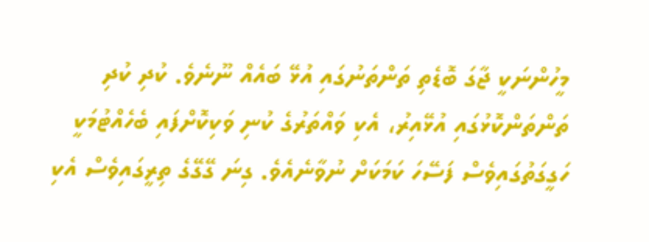މީހުންނަކީ ޖާގަ ބޮޑެތި ތަންތަނުގައި އުޅޭ ބައެއް ނޫނެވެ. ކުދި ކުދި ތަންތަންކޮޅުގައި އުޅޭއިރު، އެކި ވައްތަރުގެ ކުނި ވަކިކޮށްފައި ބެހެއްޓުމަކީ ހަގީގަތުގައިވެސް ފަސޭހަ ކަމަކަށް ނުވާނެއެވެ. ގިނަ ގޭގޭގެ ތިރީގައިވެސް އެކި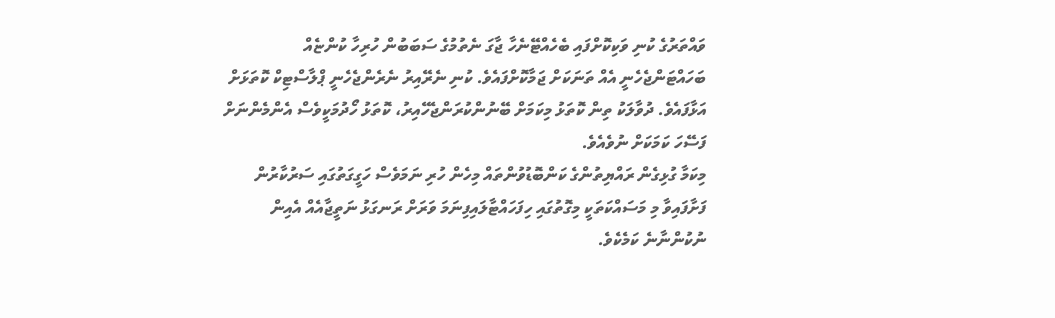ވައްތަރުގެ ކުނި ވަކިކޮށްފައި ބެހެއްޓޭނެހާ ޖާގަ ނެތުމުގެ ސަބަބުން ހުރިހާ ކުންޏެއް ބަހައްޓަންޖެހެނީ އެއް ތަނަކަށް ޖަމާކޮށްފައެވެ. ކުނި ނެރޭއިރު ނެރެންޖެހެނީ ޕްލާސްޓިކް ކޮތަޅަށް އަޅާފައެވެ. ދުވާލަކު ތިން ކޮތަޅު މިކަމަށް ބޭނުންކުރަންޖެހޭއިރު، ކޮތަޅު ހޯދުމަކީވެސް އެންމެންނަށް ފަސޭހަ ކަމަކަށް ނުވެއެވެ.
މިކަމާ ގުޅިގެން ރައްޔިތުންގެ ކަންބޮޑުވުންތައް މިހެން ހުރި ނަމަވެސް ހަގީގަތުގައި ސަރުކާރުން ފަށާފައިވާ މި މަސައްކަތަކީ މިގޮތުގައި ހިފަހައްޓާލައިފިނަމަ ވަރަށް ރަނގަޅު ނަތީޖާއެއް އެއިން ނުކުންނާނެ ކަމެކެވެ.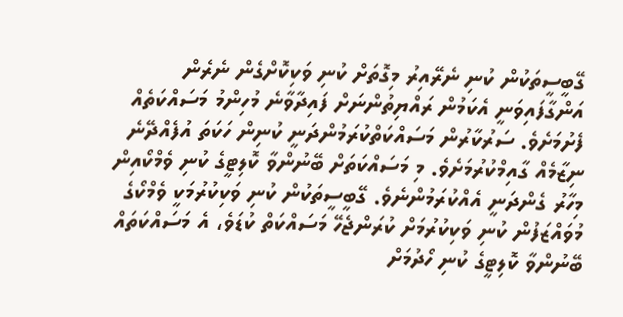ގޭބީސީތަކުން ކުނި ނެރޭއިރު މިގޮތަށް ކުނި ވަކިކޮށްގެން ނެރެން އަންގާފައިވަނީ އެކަމުން ރައްޔިތުންނަށް ފައިދާވާނެ މުހިންމު މަސައްކަތެއް ފެށުމަށެވެ. ސަރުކާރުން މަސައްކަތްކުރަމުންދަނީ ކުނިން ހަކަތަ އުފެއްދޭނެ ނިޒާމެއް ގާއިމްކުރުމަށެވެ. މި މަސައްކަތަށް ބޭނުންވާ ކޮލިޓީގެ ކުނި ވެމްކޯއިން މިހާރު ގެންދަނީ އެއްކުރަމުންނެވެ. ގޭބީސީތަކުން ކުނި ވަކިކުރުމަކީ ވެމްކޯގެ މުވައްޒަފުން ކުނި ވަކިކުރުމަށް ކުރަންޖެހޭ މަސައްކަތް ކުޑަވެ، އެ މަސައްކަތައް ބޭނުންވާ ކޮލިޓީގެ ކުނި ހޯދުމަށް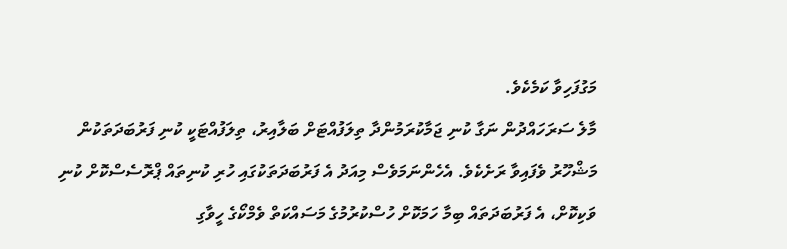މަގުފަހިވާ ކަމެކެވެ.
މާލެ ސަރަހައްދުން ނަގާ ކުނި ޖަމާކުރަމުންދާ ތިލަފުއްޓަށް ބަލާއިރު، ތިލަފުއްޓަކީ ކުނި ފަރުބަދަތަކުން މަޝްހޫރު ވެފައިވާ ރަށެކެވެ. އެހެންނަމަވެސް މިއަދު އެ ފަރުބަދަތަކުގައި ހުރި ކުނިތައް ޕްރޮސެސްކޮށް ކުނި ވަކިކޮށް، އެ ފަރުބަދަތައް ބިމާ ހަމަކޮށް ހުސްކުރުމުގެ މަސައްކަތް ވެމްކޯގެ ހީވާގި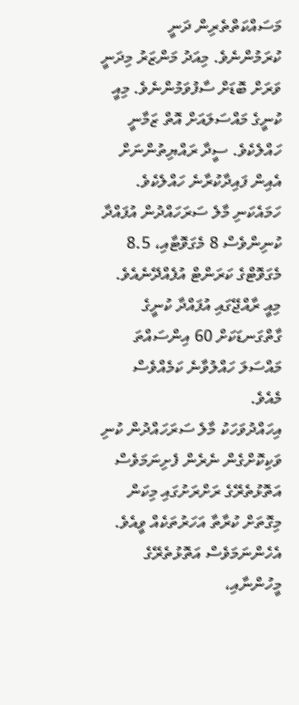މަސައްކަތްތެރިން ދަނީ ކުރަމުންނެވެ. މިއަދު މަންޒަރު މިދަނީ ވަރަށް ބޮޑަށް ސާފުވަމުންނެވެ. މިއީ ކުނީގެ މައްސަލައަށް އޮތް ޒަމާނީ ހައްލެކެވެ. ސީދާ ރައްޔިތުންނަށް އެއިން ފައިދާކުރާނެ ހައްލެކެވެ. ހަމައެކަނި މާލެ ސަރަހައްދުން އުފައްދާ ކުނިންވެސް 8 މެގަވޮޓާއި، 8.5 މެގަވޮޓްގެ ކަރަންޓް އުފެއްދޭނެއެވެ. މިއީ ރާއްޖޭގައި އުފައްދާ ކުނީގެ ގާތްގަނޑަކަށް 60 އިންސައްތަ މައްސަލަ ހައްލުވާނެ ކަމެއްވެސް މެއެވެ.
އިހައްދުވަހަކު މާލެ ސަރަހައްދުން ކުނި ވަކިކޮށްގެން ނެރެން ފެށިނަމަވެސް އަތޮޅުތެރޭގެ ރަށްރަށުގައި މިކަން މިގޮތަށް ކުރާތާ އަހަރުތަކެއް ވީއެވެ. އެހެންނަމަވެސް އަތޮޅުތެރޭގެ މީހުންނާއި،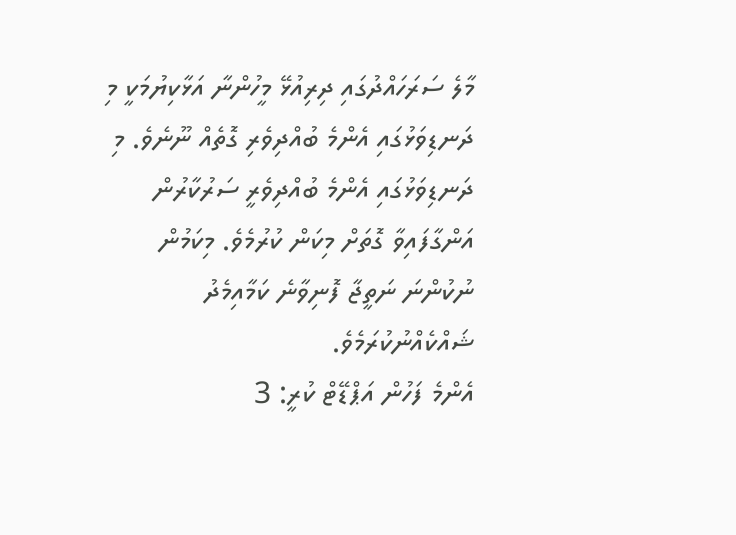މާލެ ސަރަހައްދުގައި ދިރިއުޅޭ މީހުންނާ އަޅާކިޔުމަކީ މި ދަނޑިވަޅުގައި އެންމެ ބުއްދިވެރި ގޮތެއް ނޫނެވެ. މި ދަނޑިވަޅުގައި އެންމެ ބުއްދިވެރީ ސަރުކާރުން އަންގާފައިވާ ގޮތަށް މިކަން ކުރުމެވެ. މިކަމުން ނުކުންނަ ނަތީޖާ ފޮނިވާނެ ކަމާއިމެދު ޝައްކެއްނުކުރަމެވެ.
އެންމެ ފަހުން އަޕްޑޭޓް ކުރީ: 3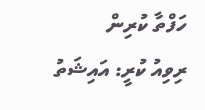ހަފްތާ ކުރިން
ރިވިއު ކުރީ: އައިޝަތު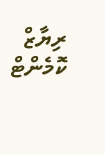ރިޔާޒް
ކޮމެންޓް